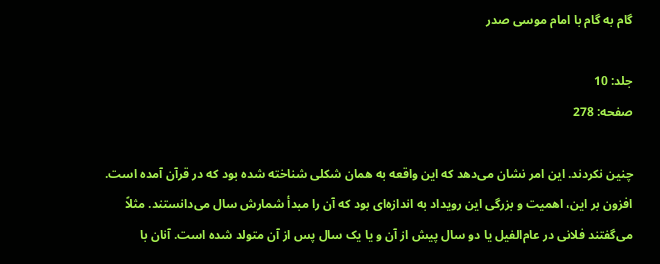گام به گام با امام موسی صدر

جلد: 10
صفحه: 278

چنین نکردند. این امر نشان می‌دهد که این واقعه به همان شکلی شناخته شده بود که در قرآن آمده است. افزون بر این، اهمیت و بزرگی این رویداد به اندازه‌ای بود که آن را مبدأ شمارش سال می‌دانستند. مثلاً می‌گفتند فلانی در عام‌الفیل یا دو سال پیش از آن و یا یک سال پس از آن متولد شده است. آنان با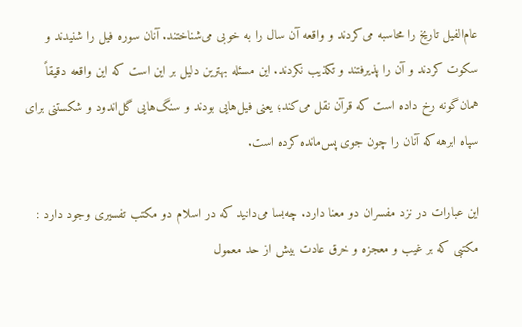عام‌الفیل تاریخ را محاسبه می‌کردند و واقعه آن سال را به خوبی می‌شناختند. آنان سوره فیل را شنیدند و سکوت کردند و آن را پذیرفتند و تکذیب نکردند. این مسئله بهترین دلیل بر این است که این واقعه دقیقاً همان‌گونه رخ داده است که قرآن نقل می‌کند؛ یعنی فیل‌هایی بودند و سنگ‌هایی گل‌اندود و شکستنی برای سپاه ابرهه که آنان را چون جوی پس‌مانده کرده است.

این عبارات در نزد مفسران دو معنا دارد. چه‌بسا می‌دانید که در اسلام دو مکتب تفسیری وجود دارد : مکتبی که بر غیب و معجزه و خرق عادت بیش از حد معمول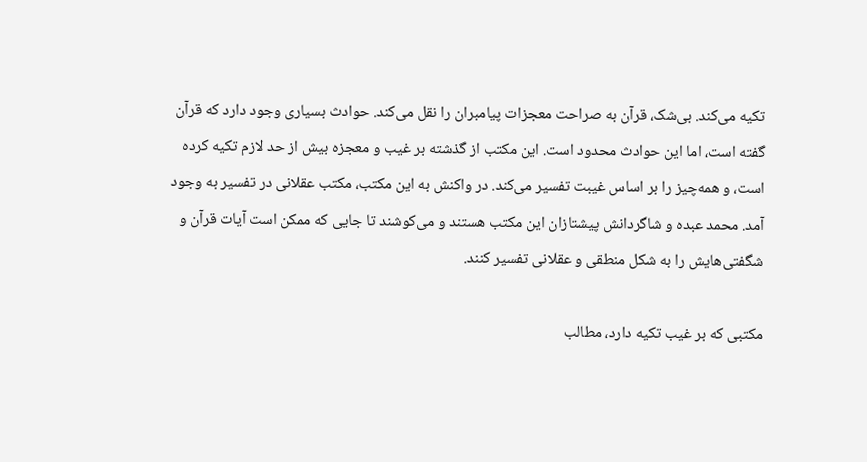تکیه می‌کند. بی‌شک، قرآن به صراحت معجزات پیامبران را نقل می‌کند. حوادث بسیاری وجود دارد که قرآن گفته است، اما این حوادث محدود است. این مکتب از گذشته بر غیب و معجزه بیش از حد لازم تکیه کرده است، و همه‌چیز را بر اساس غیبت تفسیر می‌کند. در واکنش به این مکتب، مکتب عقلانی در تفسیر به وجود آمد. محمد عبده و شاگردانش پیشتازان این مکتب هستند و می‌کوشند تا جایی که ممکن است آیات قرآن و شگفتی‌هایش را به شکل منطقی و عقلانی تفسیر کنند.

مکتبی که بر غیب تکیه دارد، مطالب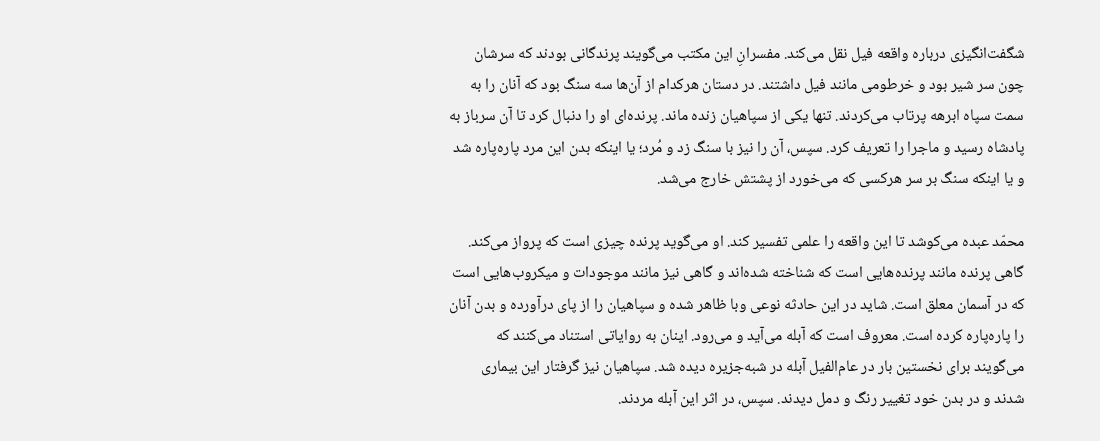شگفت‌انگیزی درباره واقعه فیل نقل می‌کند. مفسرانِ این مکتب می‌گویند پرندگانی بودند که سرشان چون سر شیر بود و خرطومی مانند فیل داشتند. در دستان هرکدام از آن‌ها سه سنگ بود که آنان را به سمت سپاه ابرهه پرتاب می‌کردند. تنها یکی از سپاهیان زنده ماند. پرنده‌ای او را دنبال کرد تا آن سرباز به پادشاه رسید و ماجرا را تعریف کرد. سپس، آن را نیز با سنگ زد و مُرد؛ یا اینکه بدن این مرد پاره‌پاره شد و یا اینکه سنگ بر سر هرکسی که می‌خورد از پشتش خارج می‌شد.

محمّد عبده می‌کوشد تا این واقعه را علمی تفسیر کند. او می‌گوید پرنده چیزی است که پرواز می‌کند. گاهی پرنده مانند پرنده‌هایی است که شناخته شده‌اند و گاهی نیز مانند موجودات و میکروب‌هایی است که در آسمان معلق است. شاید در این حادثه نوعی وبا ظاهر شده و سپاهیان را از پای درآورده و بدن آنان را پاره‌پاره کرده است. معروف است که آبله می‌آید و می‌رود. اینان به روایاتی استناد می‌کنند که می‌گویند برای نخستین بار در عام‌الفیل آبله در شبه‌جزیره دیده شد. سپاهیان نیز گرفتار این بیماری شدند و در بدن خود تغییر رنگ و دمل دیدند. سپس، در اثر این آبله مردند.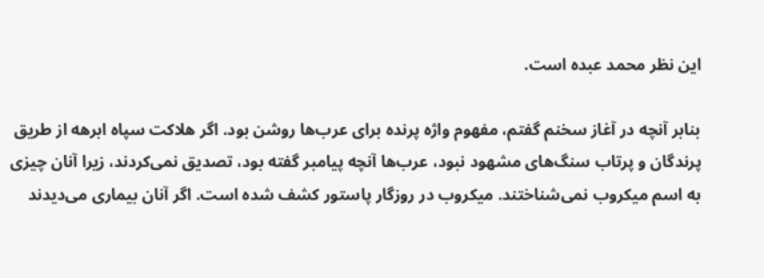این نظر محمد عبده است.

بنابر آنچه در آغاز سخنم گفتم، مفهوم واژه پرنده برای عرب‌ها روشن بود. اگر هلاکت سپاه ابرهه از طریق پرندگان و پرتاب سنگ‌های مشهود نبود، عرب‌ها آنچه پیامبر گفته بود، تصدیق نمی‌کردند، زیرا آنان چیزی به اسم میکروب نمی‌شناختند. میکروب در روزگار پاستور کشف شده است. اگر آنان بیماری می‌دیدند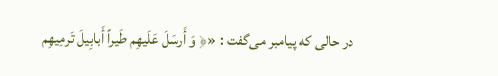در حالی که پیامبر می‌گفت : «﴿ وَ أَرسَلَ عَلَیهِم طَیراً أَبابِیلَ تَرمِیهِم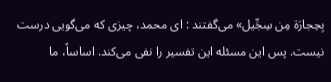بِحِجارَة مِن سِجِّیل» می‌گفتند : ای محمد، چیزی که می‌گویی درست نیست. پس این مسئله این تفسیر را نفی می‌کند. اساساً، ما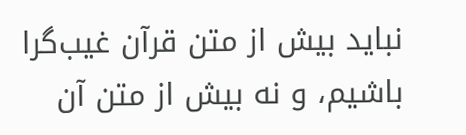نباید بیش از متن قرآن غیب‌گرا باشیم، و نه بیش از متن آن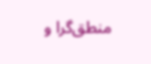منطق‌گرا و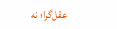عقل‌گرا؛ نه